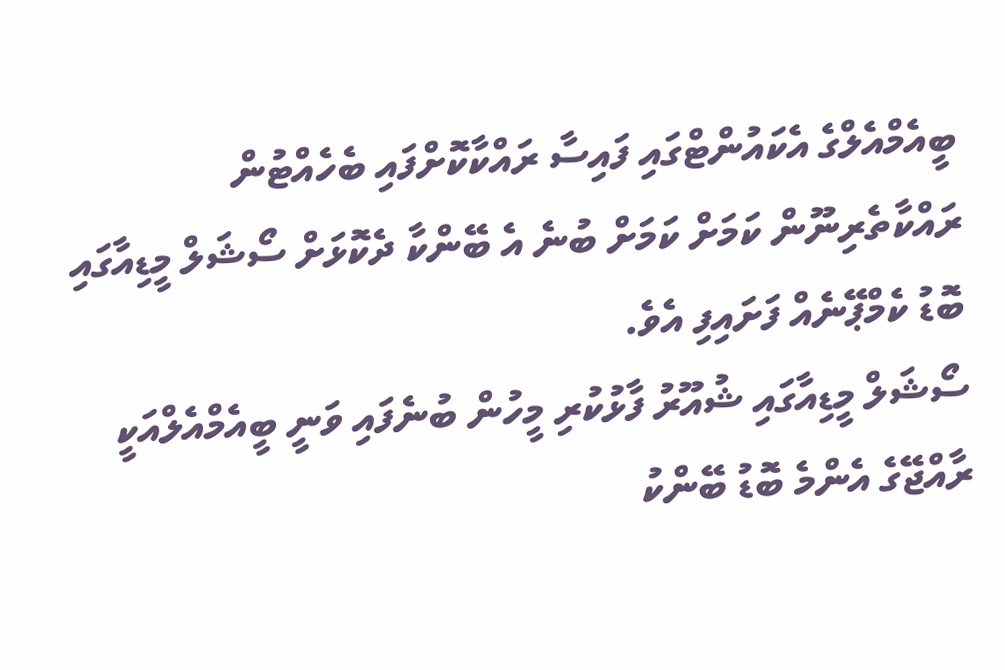ބީއެމްއެލްގެ އެކައުންޓްގައި ފައިސާ ރައްކާކޮށްފައި ބެހެއްޓުން ރައްކާތެރިނޫން ކަމަށް ކަމަށް ބުނެ އެ ބޭންކާ ދެކޮޅަށް ސޯޝަލް މީޑިއާގައި ބޮޑު ކެމްޕޭނެއް ފަށައިފި އެވެ.
ސޯޝަލް މީޑިއާގައި ޝުއޫރު ފާޅުކުރި މީހުން ބުނެފައި ވަނީ ބީއެމްއެލްއަކީ ރާއްޖޭގެ އެންމެ ބޮޑު ބޭންކު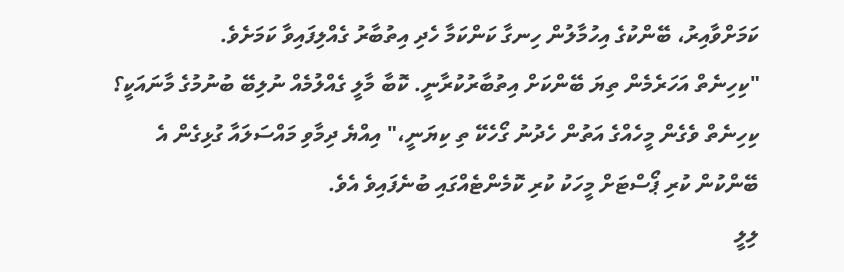ކަމަށްވާއިރު، ބޭންކުގެ އިހުމާލުން ހިނގާ ކަންކަމާ ހެދި އިތުބާރު ގެއްލިފައިވާ ކަމަށެވެ.
"ކިހިނެތް އަހަރެމެން ތިޔަ ބޭންކަށް އިތުބާރުކުރާނީ. ކޮބާ މާލީ ގެއްލުމެއް ނުލިބޭ ބުނުމުގެ މާނައަކީ؟ ކިހިނެތް ވެގެން މީހެއްގެ އަތުން ހެދުނު ގޯހެކޭ ތި ކިޔަނީ،" އިއްޔެ ދިމާވި މައްސަލައާ ގުޅިގެން އެ ބޭންކުން ކުރި ޕޯސްޓަށް މީހަކު ކުރި ކޮމެންޓެއްގައި ބުނެފައިވެ އެވެ.
ލިލީ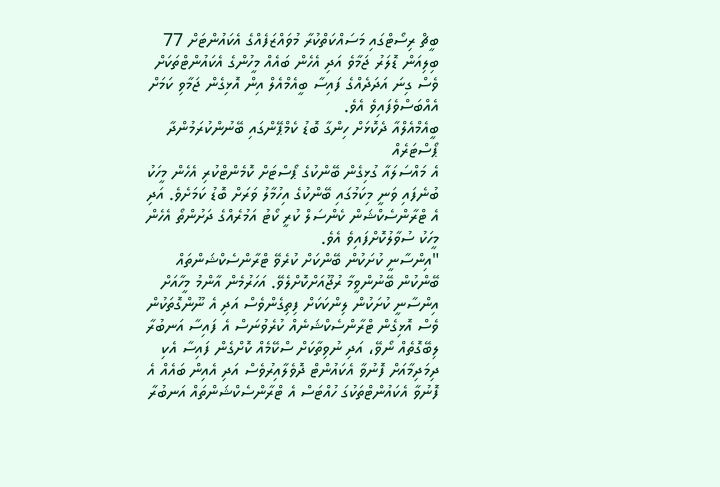ބީޗް ރިސޯޓްގައި މަސައްކަތްކުރާ މުވައްޒަފެއްގެ އެކައުންޓަށް 77 ބިލިއަން ޑޮލަރު ޖަމާވެ އަދި އެހެން ބައެއް މީހުންގެ އެކައުންޓްތަކަށް ވެސް ގިނަ އަދަދެއްގެ ފައިސާ ބީއެމްއެލް އިން އޮޅިގެން ޖަމާވި ކަމަށް އެއްބަސްވެފައިވެ އެވެ.
ބީއެމްއެލްއާ ދެކޮޅަށް ހިންގާ ބޮޑު ކެމްޕޭންގައި ބޭނުންކުރަމުންދާ ޕޯސްޓަރެއް
އެ މައްސަލައާ ގުޅިގެން ބޭންކުގެ ޕޯސްޓަށް ކޮމެންޓްކުރި އެހެން މީހަކު ބުނެފައި ވަނީ މިކަމުގައި ބޭންކުގެ އިހުމާލު ވަރަށް ބޮޑު ކަމަށެވެ. އަދި އެ ޓްރާންސެކްޝަން ކެންސަލް ކުރީ ކޯޓު އަމުރެއްގެ ދަށުންތޯ އެހެން މީހަކު ސުވާލުކޮށްފައިވެ އެވެ.
"އިންސާނީ ކުށަކުން ބޭންކަށް ކުރެވޭ ޓްރާންސެކްޝަންތައް ބޭންކުން ބޭނުންވީމާ ރުޖޫއަށްކޮށްލެވޭ. އަހަރުމެން އާންމު މީހާއަށް އިންސާނީ ކުށަކުން ލިންކަކަށް ފިތިގެންވެސް އަދި އެ ނޫންގޮތަކުން ވެސް އޮޅިގެން ޓްރާންސެކްޝަނެއް ކުރެވުނަސް އެ ފައިސާ އަނބުރާ ލިބޭގޮތެއް ނޯވޭ، އަދި ނުވިތާކަށް ސްކޭމެއް ކޮށްގެން ފައިސާ އެކި ދިމަދިމާއަށް ފޮނުވާ އެކައުންޓް ދޮވެލާއިރުވެސް އަދި އެއިން ބައެއް އެ ފޮނުވާ އެކައުންޓްތަކުގަ ހުއްޓަސް އެ ޓްރާންސެކްޝަންތައް އަނބުރާ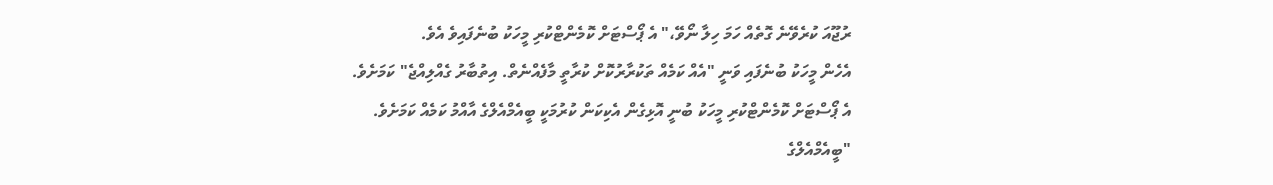ރުޖޫއަ ކުރެވޭނެ ގޮތެއް ހަމަ ހިލާ ނޯވޭ،" އެ ޕޯސްޓަށް ކޮމެންޓްކުރި މީހަކު ބުނެފައިވެ އެވެ.
އެހެން މީހަކު ބުނެފައި ވަނީ "އެއް ކަމެއް ތަކުރާރުކޮށް ކުރާތީ މާފެއްނެތް. އިތުބާރު ގެއްލިއްޖެ" ކަމަށެވެ.
އެ ޕޯސްޓަށް ކޮމެންޓްކުރި މީހަކު ބުނީ އޮޅިގެން އެކިކަން ކުރުމަކީ ބީއެމްއެލްގެ އާއްމު ކަމެއް ކަމަށެވެ.
"ބީއެމްއެލްގެ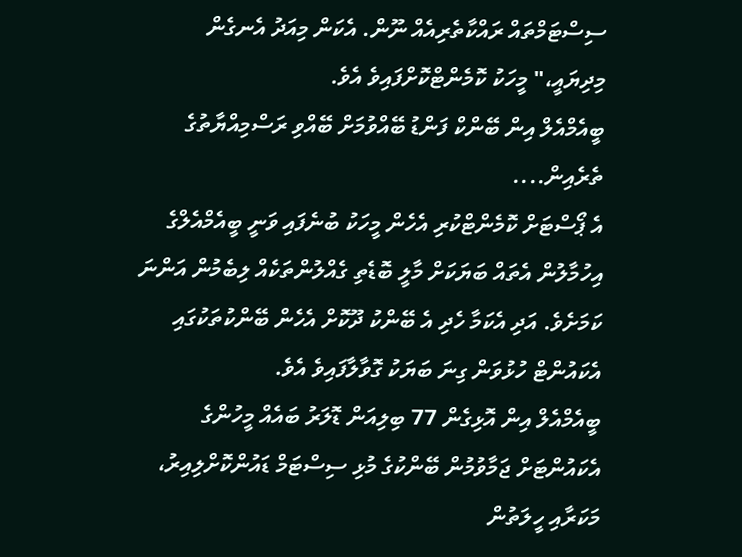ސިސްޓަމްތައް ރައްކާތެރިއެއް ނޫން. އެކަން މިއަދު އެނގެން މިދިޔައީ،" މީހަކު ކޮމެންޓްކޮށްފައިވެ އެވެ.
ބީއެމްއެލް އިން ބޭންކް ފަންޑު ބޭއްވުމަށް ބޭއްވި ރަސްމިއްޔާތުގެ ތެރެއިން....
އެ ޕޯސްޓަށް ކޮމެންޓްކުރި އެހެން މީހަކު ބުނެފައި ވަނީ ބީއެމްއެލްގެ އިހުމާލުން އެތައް ބަޔަކަށް މާލީ ބޮޑެތި ގެއްލުންތަކެއް ލިބެމުން އަންނަ ކަމަށެވެ. އަދި އެކަމާ ހެދި އެ ބޭންކު ދޫކޮށް އެހެން ބޭންކުތަކުގައި އެކައުންޓް ހުޅުވަން ގިނަ ބަޔަކު ގޮވާލާފައިވެ އެވެ.
ބީއެމްއެލް އިން އޮޅިގެން 77 ބިލިއަން ޑޮލަރު ބައެއް މީހުންގެ އެކައުންޓަށް ޖަމާވުމުން ބޭންކުގެ މުޅި ސިސްޓަމް ޑައުންކޮށްލިއިރު، މަކަރާއި ހީލަތުން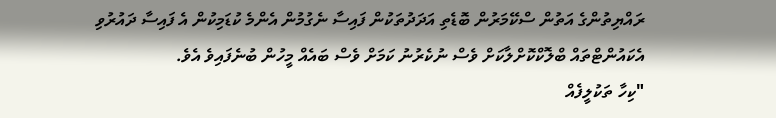ރައްޔިތުންގެ އަތުން ސްކޭމަރުން ބޮޑެތި އަދަދުތަކުން ފައިސާ ނެގުމުން އެންމެ ކުޑަމިކުން އެ ފައިސާ ދައުރުވި އެކައުންޓްތައް ބްލޮކްކޮށްލާކަށް ވެސް ނުކެރުނު ކަމަށް ވެސް ބައެއް މީހުން ބުނެފައިވެ އެވެ.
"ކިހާ ތަކުލީފެއް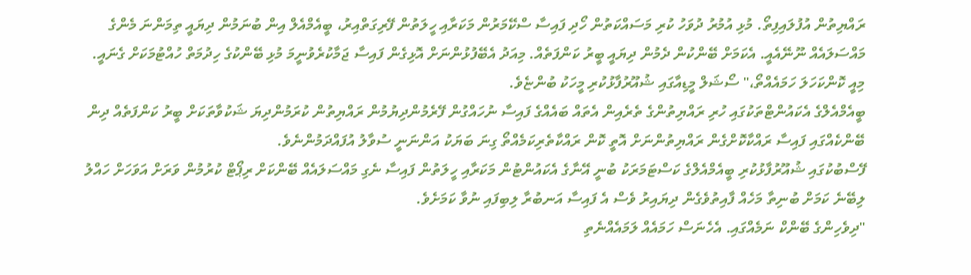ރައްޔިތުން އުފުލައިފިތޯ. މުޅި އުމުރު ދުވަހު ކުރި މަސައްކަތުން ހޯދި ފައިސާ ސްކޭމަރުން މަކަރާއި ހީލަތުން ފޭރިގަތްއިރު، ބީއެމްއެލް އިން ބުނަމުން ދިޔައީ ތިމަންނަ މެންގެ މައްސަލައެއް ނޫނޭއެއީ. އެކަމަށް ބޭންކުން ދެމުން ދިޔައީ ބީރު ކަންފަތެއް. މިއަދު އެބޭފުޅުންނަށް އޮޅިގެން ފައިސާ ޖަމާކުރެވުނީމަ މުޅި ބޭންކުގެ ހިދުމަތް ހުއްޓުމަކަށް ގެނައީ. މިއީ ކޮންކަހަލަ ހަމައެއްތޯ،" ސޯޝަލް މީޑިއާގައި ޝުއޫރުފާޅުކުރި މީހަކު ބުންޏެވެ.
ބީއެމްއެލްގެ އެކައުންޓްތަކުގައި ހުރި ރައްޔިތުންގެ ތެރެއިން އެތައް ބައެއްގެ ފައިސާ ނުހައްގުން ފޭރެމުންދިޔުމުން ރައްޔިތުން ކުރަމުންދިޔަ ޝަކުވާތަކަށް ބީރު ކަންފަތެއް ދިން ބޭންކެއްގައި ފައިސާ ރައްކާކޮށްގެން ރައްޔިތުންނަށް އޮތީ ކޮން ރައްކާތެރިކަމެއްތޯ ގިނަ ބަޔަކު އަންނަނީ ސުވާލު އުފައްދަމުންނެވެ.
ފޭސްބުކުގައި ޝުއޫރުފާޅުކުރި ބީއެމްއެލްގެ ކަސްޓަމަރަކު ބުނީ އޭނާގެ އެކައުންޓުން މަކަރާއި ހީލަތުން ފައިސާ ނެގި މައްސަލައެއް ބޭންކަށް ރިޕޯޓް ކުރުމުން ވަރަށް އަވަހަށް ހައްލު ލިބޭނެ ކަމަށް ބުނިތާ މަހެއް ފާއިތުވެގެން ދިޔައިރު ވެސް އެ ފައިސާ އަނބުރާ ލިބިފައި ނުވާ ކަމަށެވެ.
"ދިވެހިންގެ ބޭންކް ނަމެއްގައި. އެހެނަސް ހަމައެއް ލަމައެއްނެތި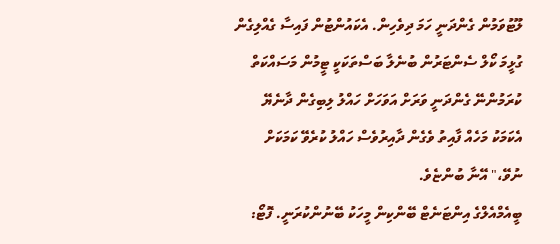ލޫޓުވަމުން ގެންދަނީ ހަމަ ދިވެހިން. އެކައުންޓުން ފައިސާ ގެއްލިގެން ގުޅީމަ ކޯލް ސެންޓަރުން ބުނެލާ ބަސްތަކަކީ ޓީމުން މަސައްކަތް ކުރަމުންނޭ ގެންދަނީ ވަރަށް އަވަހަށް ހައްލު ލިބިގެން ދާނެޔޭ އެކަމަކު މަހެއް ފާއިތު ވެގެން ދާއިރުވެސް ހައްލު ކުރެވޭ ކަމަކަށް ނުވޭ،" އޭނާ ބުންޏެވެ.
ބީއެމްއެލްގެ އިންޓަނެޓް ބޭންކިން މީހަކު ބޭނުންކުރަނީ. ފޮޓޯ: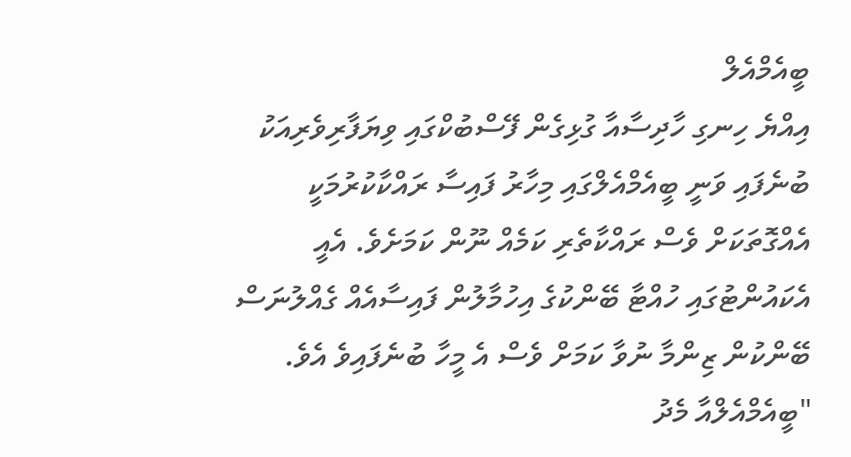ބީއެމްއެލް
އިއްޔެ ހިނގި ހާދިސާއާ ގުޅިގެން ފޭސްބުކްގައި ވިޔަފާރިވެރިއަކު ބުނެފައި ވަނީ ބީއެމްއެލްގައި މިހާރު ފައިސާ ރައްކާކުރުމަކީ އެއްގޮތަކަށް ވެސް ރައްކާތެރި ކަމެއް ނޫން ކަމަށެވެ. އެއީ އެކައުންޓުގައި ހުއްޓާ ބޭންކުގެ އިހުމާލުން ފައިސާއެއް ގެއްލުނަސް ބޭންކުން ޒިންމާ ނުވާ ކަމަށް ވެސް އެ މީހާ ބުނެފައިވެ އެވެ.
"ބީއެމްއެލްއާ މެދު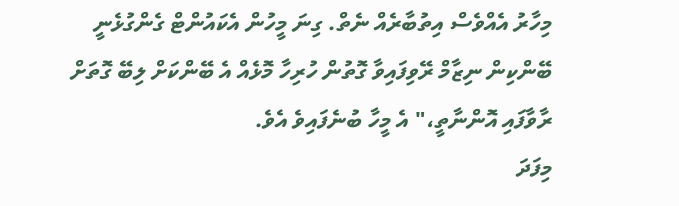މިހާރު އެއްވެސް އިތުބާރެއް ނެތް. ގިނަ މީހުން އެކައުންޓް ގެންގުޅެނީ ބޭންކިން ނިޒާމް ރޭވިފައިވާ ގޮތުން ހުރިހާ މޮޅެއް އެ ބޭންކަށް ލިބޭ ގޮތަށް ރާވާފައި އޮންނާތީ،" އެ މީހާ ބުނެފައިވެ އެވެ.
މިފަދަ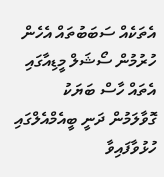އެތަކެއް ސަބަބުތައް އެހެން ހުރުމުން ސޯޝަލް މީޑިއާގައި އެތައް ހާސް ބަޔަކު ގޮވާލަމުން ދަނީ ބީއެމްއެލްގައި ހުޅުވާފައިވާ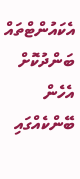އެކައުންޓްތައް ބަންދުކޮށް އެހެން ބޭންކެއްގައި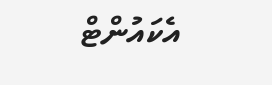އެކައުންޓް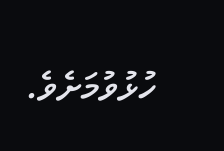ހުޅުވުމަށެވެ.